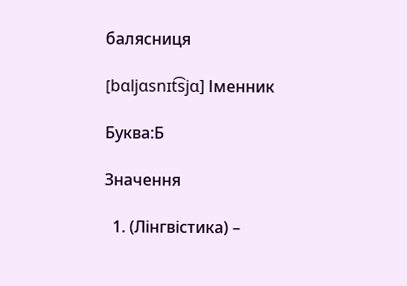балясниця

[bɑljɑsnɪt͡sjɑ] Іменник

Буква:Б

Значення

  1. (Лінгвістика) –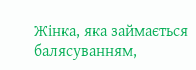Жінка, яка займається балясуванням,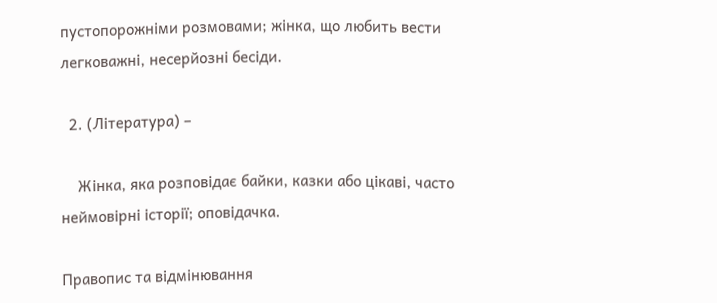пустопорожніми розмовами; жінка, що любить вести легковажні, несерйозні бесіди.

  2. (Література) –

    Жінка, яка розповідає байки, казки або цікаві, часто неймовірні історії; оповідачка.

Правопис та відмінювання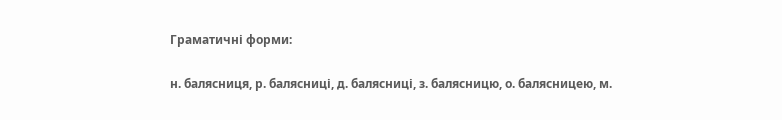Граматичні форми:

н. балясниця, р. балясниці, д. балясниці, з. балясницю, о. балясницею, м.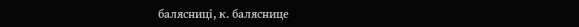балясниці, к. баляснице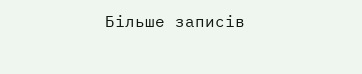Більше записів